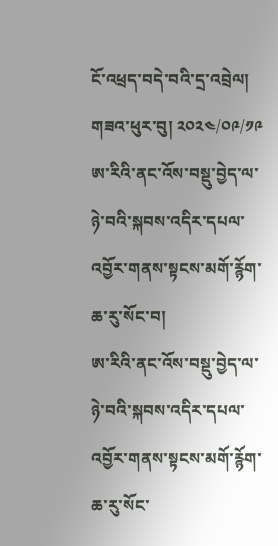ངོ་འཕྲད་བདེ་བའི་དྲ་འབྲེལ།
གཟའ་ཕུར་བུ། ༢༠༢༤/༠༩/༡༩
ཨ་རིའི་ནང་འོས་བསྡུ་བྱེད་ལ་ཉེ་བའི་སྐབས་འདིར་དཔལ་འབྱོར་གནས་སྟངས་མགོ་རྙོག་ཆ་རུ་སོང་བ།
ཨ་རིའི་ནང་འོས་བསྡུ་བྱེད་ལ་ཉེ་བའི་སྐབས་འདིར་དཔལ་འབྱོར་གནས་སྟངས་མགོ་རྙོག་ཆ་རུ་སོང་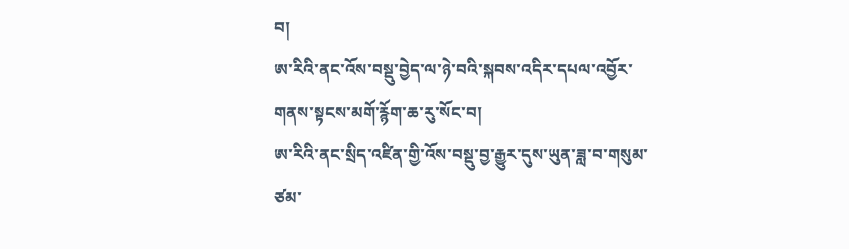བ།
ཨ་རིའི་ནང་འོས་བསྡུ་བྱེད་ལ་ཉེ་བའི་སྐབས་འདིར་དཔལ་འབྱོར་གནས་སྟངས་མགོ་རྙོག་ཆ་རུ་སོང་བ།
ཨ་རིའི་ནང་སྲིད་འཛིན་གྱི་འོས་བསྡུ་བྱ་རྒྱུར་དུས་ཡུན་ཟླ་བ་གསུམ་ཙམ་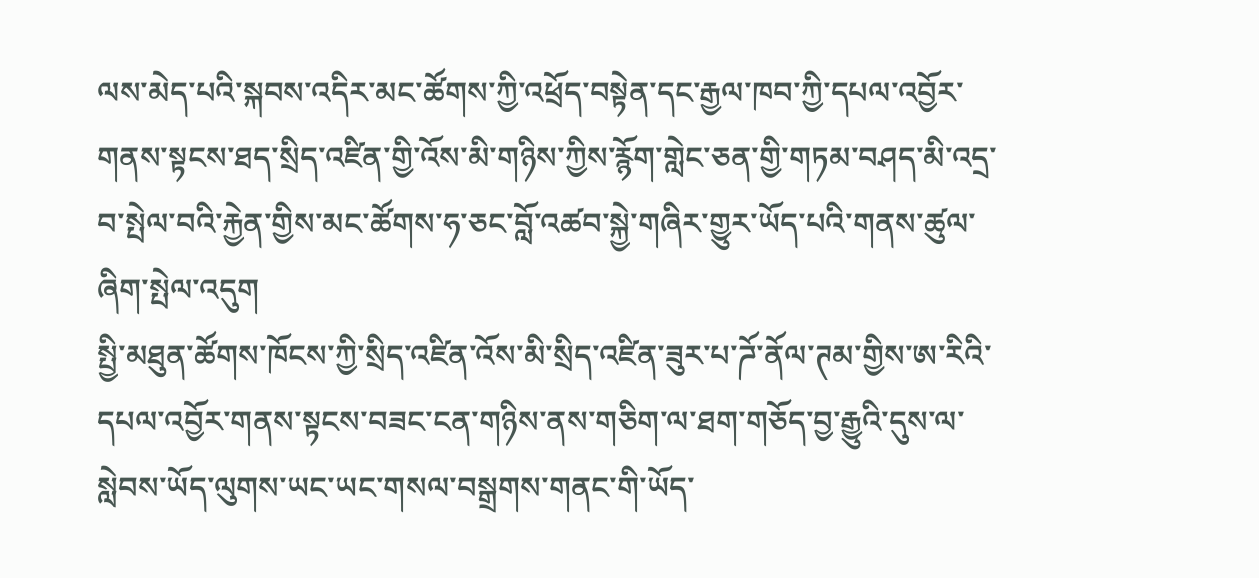ལས་མེད་པའི་སྐབས་འདིར་མང་ཚོགས་ཀྱི་འཕྲོད་བསྟེན་དང་རྒྱལ་ཁབ་ཀྱི་དཔལ་འབྱོར་གནས་སྟངས་ཐད་སྲིད་འཛིན་གྱི་འོས་མི་གཉིས་ཀྱིས་རྙོག་གླེང་ཅན་གྱི་གཏམ་བཤད་མི་འདྲ་བ་སྤེལ་བའི་རྐྱེན་གྱིས་མང་ཚོགས་ཧ་ཅང་བློ་འཚབ་སྐྱེ་གཞིར་གྱུར་ཡོད་པའི་གནས་ཚུལ་ཞིག་སྤེལ་འདུག
སྤྱི་མཐུན་ཚོགས་ཁོངས་ཀྱི་སྲིད་འཛིན་འོས་མི་སྲིད་འཛིན་ཟུར་པ་ཌོ་ནོལ་ཊམ་གྱིས་ཨ་རིའི་དཔལ་འབྱོར་གནས་སྟངས་བཟང་ངན་གཉིས་ནས་གཅིག་ལ་ཐག་གཅོད་བྱ་རྒྱུའི་དུས་ལ་སླེབས་ཡོད་ལུགས་ཡང་ཡང་གསལ་བསྒྲགས་གནང་གི་ཡོད་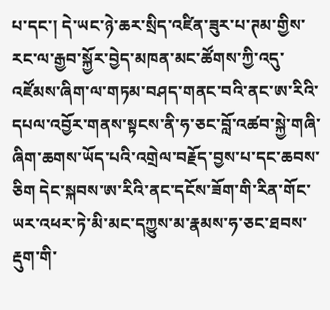པ་དང་། དེ་ཡང་ཉེ་ཆར་སྲིད་འཛིན་ཟུར་པ་ཊམ་གྱིས་རང་ལ་རྒྱབ་སྐྱོར་བྱེད་མཁན་མང་ཚོགས་ཀྱི་འདུ་འཛོམས་ཞིག་ལ་གཏམ་བཤད་གནང་བའི་ནང་ཨ་རིའི་དཔལ་འབྱོར་གནས་སྟངས་ནི་ཧ་ཅང་བློ་འཚབ་སྐྱེ་གཞི་ཞིག་ཆགས་ཡོད་པའི་འགྲེལ་བརྗོད་བྱས་པ་དང་ཆབས་ཅིག དེང་སྐབས་ཨ་རིའི་ནང་དངོས་ཟོག་གི་རིན་གོང་ཡར་འཕར་ཏེ་མི་མང་དཀྱུས་མ་རྣམས་ཧ་ཅང་ཐབས་རྡུག་གི་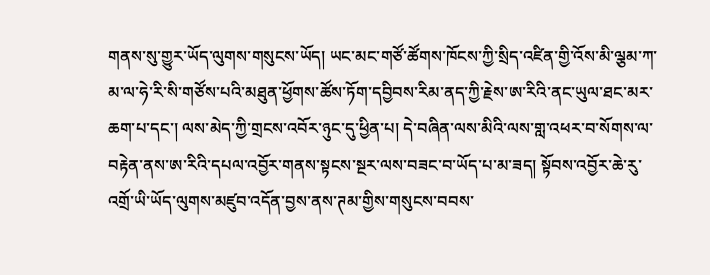གནས་སུ་གྱུར་ཡོད་ལུགས་གསུངས་ཡོད། ཡང་མང་གཙོ་ཚོགས་ཁོངས་ཀྱི་སྲིད་འཛིན་གྱི་འོས་མི་ལྕམ་ཀ་མ་ལ་ཧེ་རི་སི་གཙོས་པའི་མཐུན་ཕྱོགས་ཚོས་ཏོག་དབྱིབས་རིམ་ནད་ཀྱི་རྗེས་ཨ་རིའི་ནང་ཡུལ་ཐང་མར་ཆག་པ་དང་། ལས་མེད་ཀྱི་གྲངས་འབོར་ཉུང་དུ་ཕྱིན་པ། དེ་བཞིན་ལས་མིའི་ལས་གླ་འཕར་བ་སོགས་ལ་བརྟེན་ནས་ཨ་རིའི་དཔལ་འབྱོར་གནས་སྟངས་སྔར་ལས་བཟང་བ་ཡོད་པ་མ་ཟད། སྟོབས་འབྱོར་ཆེ་རུ་འགྲོ་ཡི་ཡོད་ལུགས་མཛུབ་འདོན་བྱས་ནས་ཊམ་གྱིས་གསུངས་བབས་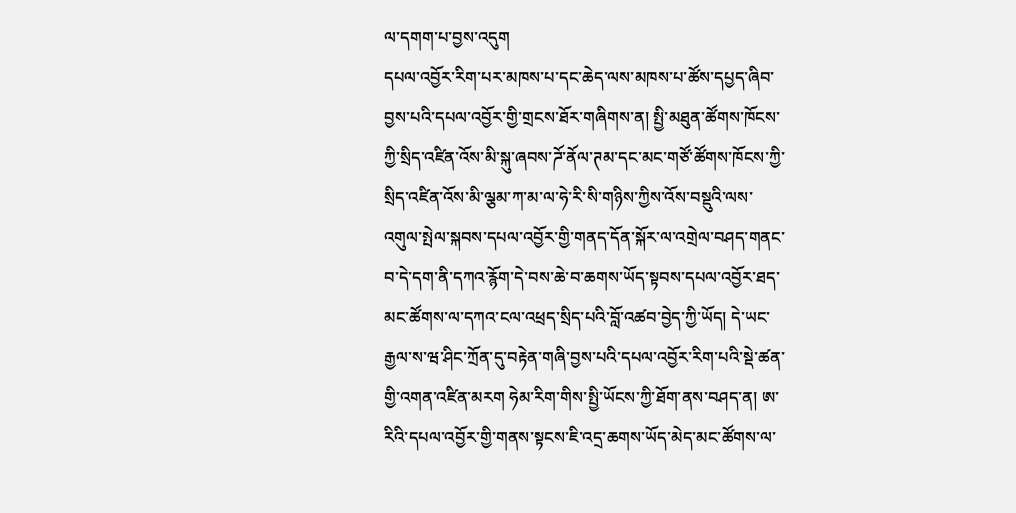ལ་དགག་པ་བྱས་འདུག
དཔལ་འབྱོར་རིག་པར་མཁས་པ་དང་ཆེད་ལས་མཁས་པ་ཚོས་དཔྱད་ཞིབ་བྱས་པའི་དཔལ་འབྱོར་གྱི་གྲངས་ཐོར་གཞིགས་ན། སྤྱི་མཐུན་ཚོགས་ཁོངས་ཀྱི་སྲིད་འཛིན་འོས་མི་སྐུ་ཞབས་ཌོ་ནོལ་ཊམ་དང་མང་གཙོ་ཚོགས་ཁོངས་ཀྱི་སྲིད་འཛིན་འོས་མི་ལྕམ་ཀ་མ་ལ་ཧེ་རི་སི་གཉིས་ཀྱིས་འོས་བསྡུའི་ལས་འགུལ་སྤེལ་སྐབས་དཔལ་འབྱོར་གྱི་གནད་དོན་སྐོར་ལ་འགྲེལ་བཤད་གནང་བ་དེ་དག་ནི་དཀའ་རྙོག་དེ་བས་ཆེ་བ་ཆགས་ཡོད་སྟབས་དཔལ་འབྱོར་ཐད་མང་ཚོགས་ལ་དཀའ་ངལ་འཕྲད་སྲིད་པའི་བློ་འཚབ་བྱེད་ཀྱི་ཡོད། དེ་ཡང་རྒྱལ་ས་ཝ་ཤིང་ཀྲོན་དུ་བརྟེན་གཞི་བྱས་པའི་དཔལ་འབྱོར་རིག་པའི་སྡེ་ཚན་གྱི་འགན་འཛིན་མརག ཧེམ་རིག་གིས་སྤྱི་ཡོངས་ཀྱི་ཐོག་ནས་བཤད་ན། ཨ་རིའི་དཔལ་འབྱོར་གྱི་གནས་སྟངས་ཇི་འདྲ་ཆགས་ཡོད་མེད་མང་ཚོགས་ལ་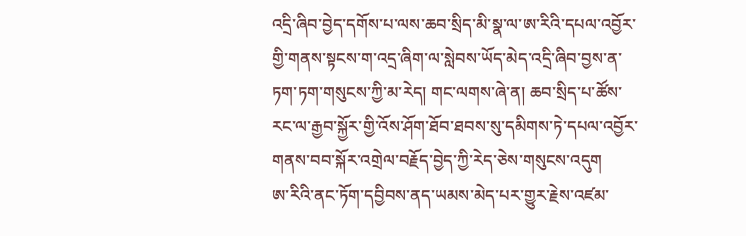འདྲི་ཞིབ་བྱེད་དགོས་པ་ལས་ཆབ་སྲིད་མི་སྣ་ལ་ཨ་རིའི་དཔལ་འབྱོར་གྱི་གནས་སྟངས་ག་འདྲ་ཞིག་ལ་སླེབས་ཡོད་མེད་འདྲི་ཞིབ་བྱས་ན་ཏག་ཏག་གསུངས་ཀྱི་མ་རེད། གང་ལགས་ཞེ་ན། ཆབ་སྲིད་པ་ཚོས་རང་ལ་རྒྱབ་སྐྱོར་གྱི་འོས་ཤོག་ཐོབ་ཐབས་སུ་དམིགས་ཏེ་དཔལ་འབྱོར་གནས་བབ་སྐོར་འགྲེལ་བརྗོད་བྱེད་ཀྱི་རེད་ཅེས་གསུངས་འདུག
ཨ་རིའི་ནང་ཏོག་དབྱིབས་ནད་ཡམས་མེད་པར་གྱུར་རྗེས་འཛམ་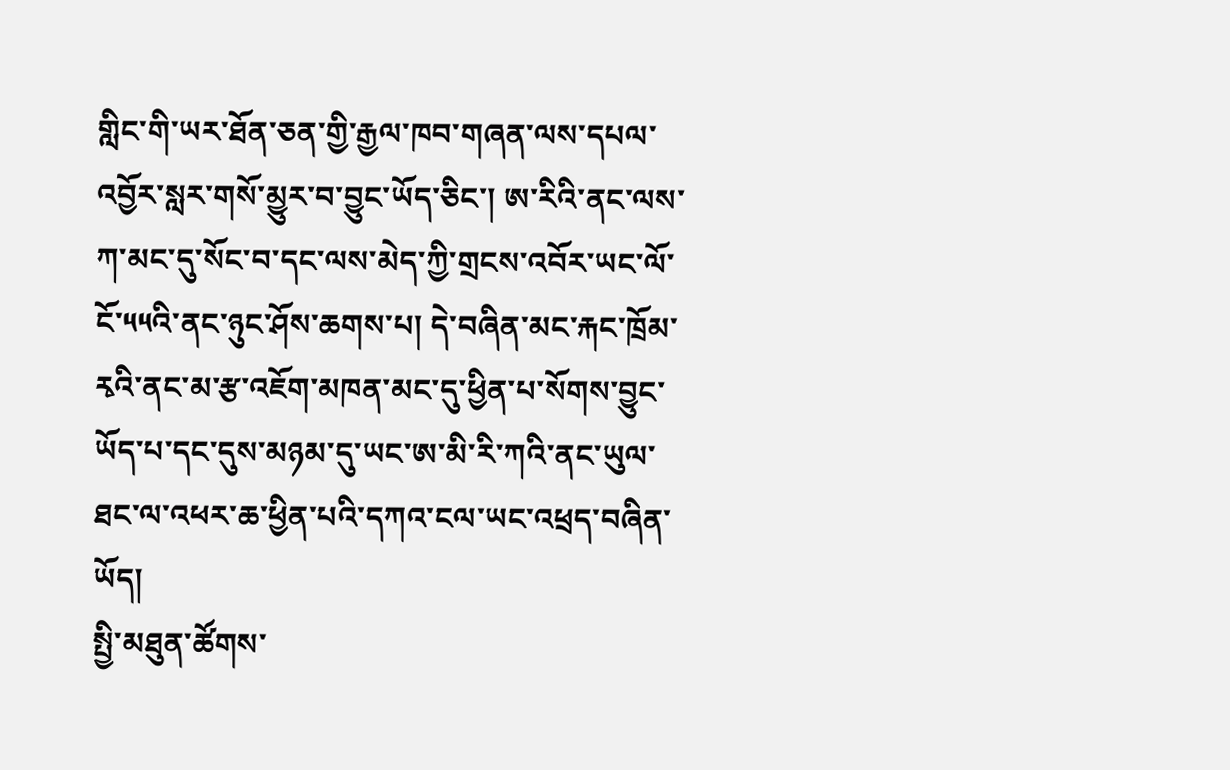གླིང་གི་ཡར་ཐོན་ཅན་གྱི་རྒྱལ་ཁབ་གཞན་ལས་དཔལ་འབྱོར་སླར་གསོ་མྱུར་བ་བྱུང་ཡོད་ཅིང་། ཨ་རིའི་ནང་ལས་ཀ་མང་དུ་སོང་བ་དང་ལས་མེད་ཀྱི་གྲངས་འབོར་ཡང་ལོ་ངོ་༥༥འི་ནང་ཉུང་ཤོས་ཆགས་པ། དེ་བཞིན་མང་རྐང་ཁྲོམ་རྭའི་ནང་མ་རྩ་འཇོག་མཁན་མང་དུ་ཕྱིན་པ་སོགས་བྱུང་ཡོད་པ་དང་དུས་མཉམ་དུ་ཡང་ཨ་མི་རི་ཀའི་ནང་ཡུལ་ཐང་ལ་འཕར་ཆ་ཕྱིན་པའི་དཀའ་ངལ་ཡང་འཕྲད་བཞིན་ཡོད།
སྤྱི་མཐུན་ཚོགས་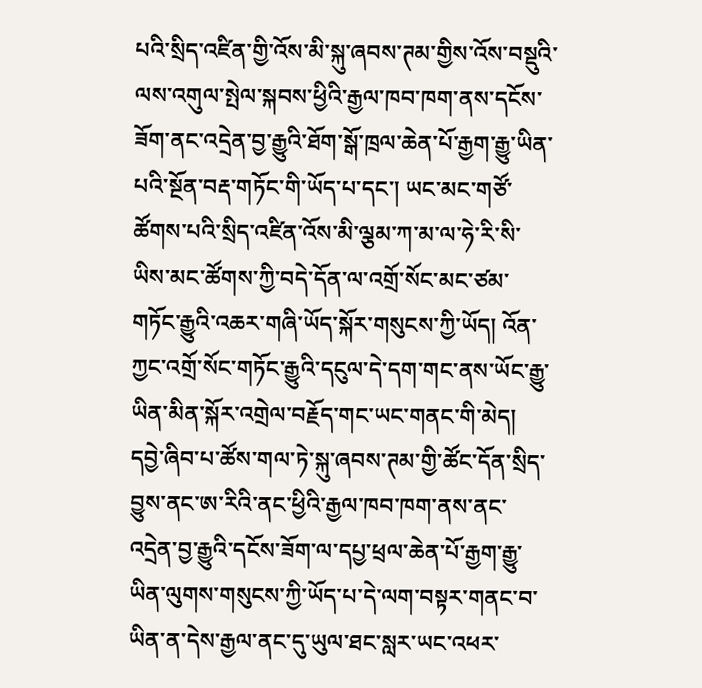པའི་སྲིད་འཛིན་གྱི་འོས་མི་སྐུ་ཞབས་ཊམ་གྱིས་འོས་བསྡུའི་ལས་འགུལ་སྤེལ་སྐབས་ཕྱིའི་རྒྱལ་ཁབ་ཁག་ནས་དངོས་ཟོག་ནང་འདྲེན་བྱ་རྒྱུའི་ཐོག་སྒོ་ཁྲལ་ཆེན་པོ་རྒྱག་རྒྱུ་ཡིན་པའི་སྔོན་བརྡ་གཏོང་གི་ཡོད་པ་དང་། ཡང་མང་གཙོ་ཚོགས་པའི་སྲིད་འཛིན་འོས་མི་ལྕམ་ཀ་མ་ལ་ཧེ་རི་སི་ཡིས་མང་ཚོགས་ཀྱི་བདེ་དོན་ལ་འགྲོ་སོང་མང་ཙམ་གཏོང་རྒྱུའི་འཆར་གཞི་ཡོད་སྐོར་གསུངས་ཀྱི་ཡོད། འོན་ཀྱང་འགྲོ་སོང་གཏོང་རྒྱུའི་དངུལ་དེ་དག་གང་ནས་ཡོང་རྒྱུ་ཡིན་མིན་སྐོར་འགྲེལ་བརྗོད་གང་ཡང་གནང་གི་མེད།
དབྱེ་ཞིབ་པ་ཚོས་གལ་ཏེ་སྐུ་ཞབས་ཊམ་གྱི་ཚོང་དོན་སྲིད་བྱུས་ནང་ཨ་རིའི་ནང་ཕྱིའི་རྒྱལ་ཁབ་ཁག་ནས་ནང་འདྲེན་བྱ་རྒྱུའི་དངོས་ཟོག་ལ་དཔྱ་ཕྲལ་ཆེན་པོ་རྒྱག་རྒྱུ་ཡིན་ལུགས་གསུངས་ཀྱི་ཡོད་པ་དེ་ལག་བསྟར་གནང་བ་ཡིན་ན་དེས་རྒྱལ་ནང་དུ་ཡུལ་ཐང་སླར་ཡང་འཕར་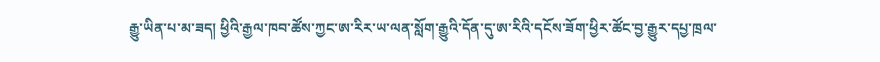རྒྱུ་ཡིན་པ་མ་ཟད། ཕྱིའི་རྒྱལ་ཁབ་ཚོས་ཀྱང་ཨ་རིར་ཡ་ལན་སློག་རྒྱུའི་དོན་དུ་ཨ་རིའི་དངོས་ཟོག་ཕྱིར་ཚོང་བྱ་རྒྱུར་དཔྱ་ཁྲལ་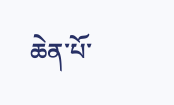ཆེན་པོ་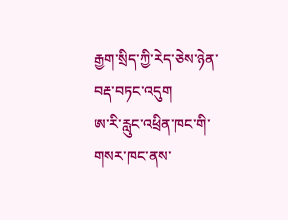རྒྱག་སྲིད་ཀྱི་རེད་ཅེས་ཉེན་བརྡ་བཏང་འདུག
ཨ་རི་རླུང་འཕྲིན་ཁང་གི་གསར་ཁང་ནས་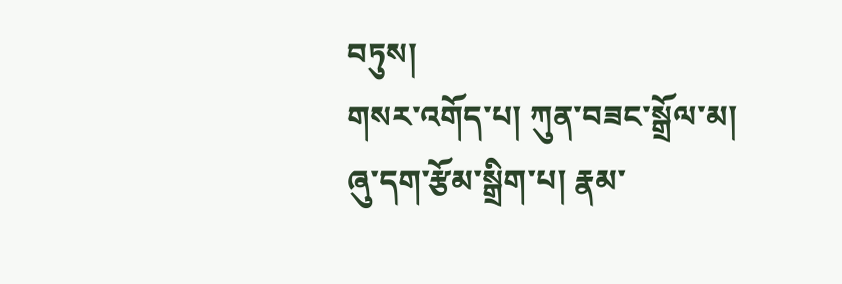བཏུས།
གསར་འགོད་པ། ཀུན་བཟང་སྒྲོལ་མ།
ཞུ་དག་རྩོམ་སྒྲིག་པ། རྣམ་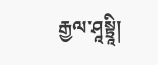རྒྱལ་ཤཱསྟྲཱི།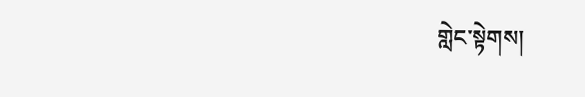གླེང་སྟེགས།